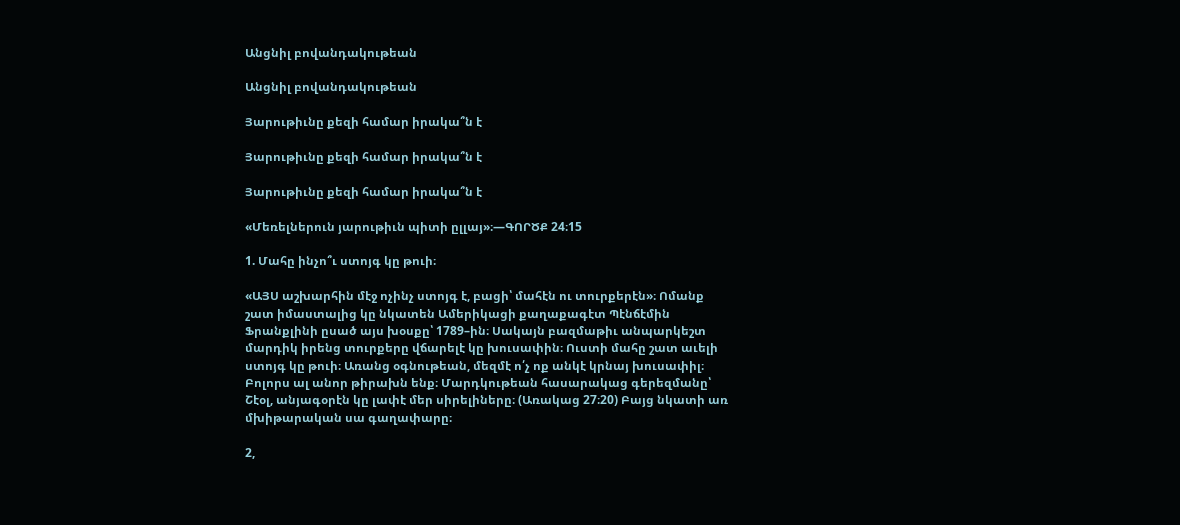Անցնիլ բովանդակութեան

Անցնիլ բովանդակութեան

Յարութիւնը քեզի համար իրակա՞ն է

Յարութիւնը քեզի համար իրակա՞ն է

Յարութիւնը քեզի համար իրակա՞ն է

«Մեռելներուն յարութիւն պիտի ըլլայ»։—ԳՈՐԾՔ 24։15

1. Մահը ինչո՞ւ ստոյգ կը թուի։

«ԱՅՍ աշխարհին մէջ ոչինչ ստոյգ է, բացի՝ մահէն ու տուրքերէն»։ Ոմանք շատ իմաստալից կը նկատեն Ամերիկացի քաղաքագէտ Պէնճէմին Ֆրանքլինի ըսած այս խօսքը՝ 1789–ին։ Սակայն բազմաթիւ անպարկեշտ մարդիկ իրենց տուրքերը վճարելէ կը խուսափին։ Ուստի մահը շատ աւելի ստոյգ կը թուի։ Առանց օգնութեան, մեզմէ ո՛չ ոք անկէ կրնայ խուսափիլ։ Բոլորս ալ անոր թիրախն ենք։ Մարդկութեան հասարակաց գերեզմանը՝ Շէօլ, անյագօրէն կը լափէ մեր սիրելիները։ (Առակաց 27։20) Բայց նկատի առ մխիթարական սա գաղափարը։

2,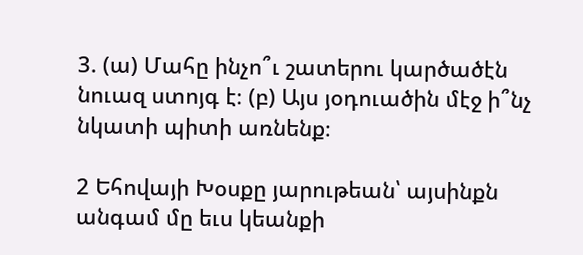3. (ա) Մահը ինչո՞ւ շատերու կարծածէն նուազ ստոյգ է։ (բ) Այս յօդուածին մէջ ի՞նչ նկատի պիտի առնենք։

2 Եհովայի Խօսքը յարութեան՝ այսինքն անգամ մը եւս կեանքի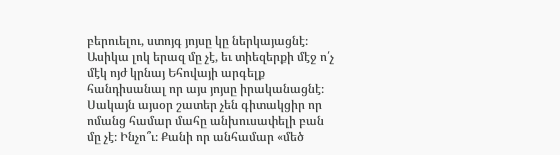բերուելու, ստոյգ յոյսը կը ներկայացնէ։ Ասիկա լոկ երազ մը չէ, եւ տիեզերքի մէջ ո՛չ մէկ ոյժ կրնայ Եհովայի արգելք հանդիսանալ որ այս յոյսը իրականացնէ։ Սակայն այսօր շատեր չեն գիտակցիր որ ոմանց համար մահը անխուսափելի բան մը չէ։ Ինչո՞ւ։ Քանի որ անհամար «մեծ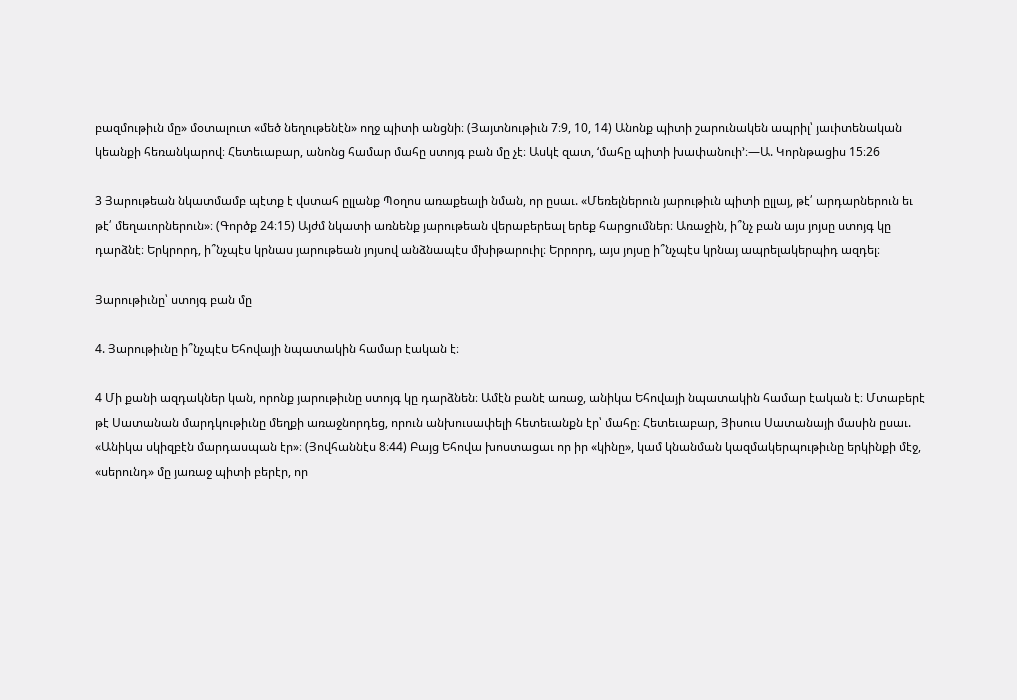բազմութիւն մը» մօտալուտ «մեծ նեղութենէն» ողջ պիտի անցնի։ (Յայտնութիւն 7։9, 10, 14) Անոնք պիտի շարունակեն ապրիլ՝ յաւիտենական կեանքի հեռանկարով։ Հետեւաբար, անոնց համար մահը ստոյգ բան մը չէ։ Ասկէ զատ, ‘մահը պիտի խափանուի’։—Ա. Կորնթացիս 15։26

3 Յարութեան նկատմամբ պէտք է վստահ ըլլանք Պօղոս առաքեալի նման, որ ըսաւ. «Մեռելներուն յարութիւն պիտի ըլլայ, թէ՛ արդարներուն եւ թէ՛ մեղաւորներուն»։ (Գործք 24։15) Այժմ նկատի առնենք յարութեան վերաբերեալ երեք հարցումներ։ Առաջին, ի՞նչ բան այս յոյսը ստոյգ կը դարձնէ։ Երկրորդ, ի՞նչպէս կրնաս յարութեան յոյսով անձնապէս մխիթարուիլ։ Երրորդ, այս յոյսը ի՞նչպէս կրնայ ապրելակերպիդ ազդել։

Յարութիւնը՝ ստոյգ բան մը

4. Յարութիւնը ի՞նչպէս Եհովայի նպատակին համար էական է։

4 Մի քանի ազդակներ կան, որոնք յարութիւնը ստոյգ կը դարձնեն։ Ամէն բանէ առաջ, անիկա Եհովայի նպատակին համար էական է։ Մտաբերէ թէ Սատանան մարդկութիւնը մեղքի առաջնորդեց, որուն անխուսափելի հետեւանքն էր՝ մահը։ Հետեւաբար, Յիսուս Սատանայի մասին ըսաւ. «Անիկա սկիզբէն մարդասպան էր»։ (Յովհաննէս 8։44) Բայց Եհովա խոստացաւ որ իր «կինը», կամ կնանման կազմակերպութիւնը երկինքի մէջ, «սերունդ» մը յառաջ պիտի բերէր, որ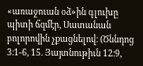«առաջուան օձ»ին գլուխը պիտի ճզմէր, Սատանան բոլորովին չքացնելով։ (Ծննդոց 3։1-6, 15. Յայտնութիւն 12։9,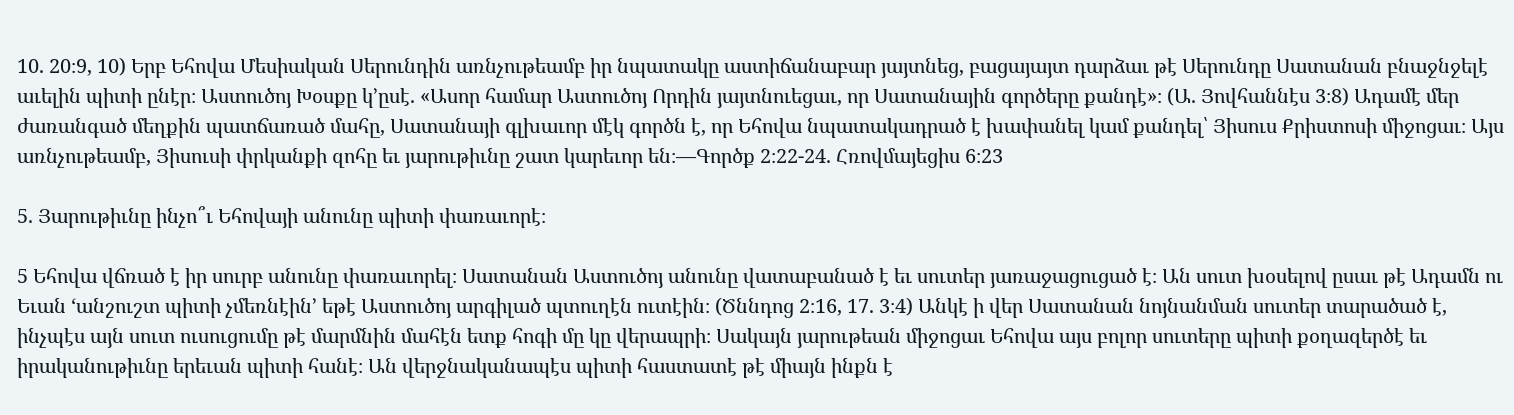10. 20։9, 10) Երբ Եհովա Մեսիական Սերունդին առնչութեամբ իր նպատակը աստիճանաբար յայտնեց, բացայայտ դարձաւ թէ Սերունդը Սատանան բնաջնջելէ աւելին պիտի ընէր։ Աստուծոյ Խօսքը կ’ըսէ. «Ասոր համար Աստուծոյ Որդին յայտնուեցաւ, որ Սատանային գործերը քանդէ»։ (Ա. Յովհաննէս 3։8) Ադամէ մեր ժառանգած մեղքին պատճառած մահը, Սատանայի գլխաւոր մէկ գործն է, որ Եհովա նպատակադրած է խափանել կամ քանդել՝ Յիսուս Քրիստոսի միջոցաւ։ Այս առնչութեամբ, Յիսուսի փրկանքի զոհը եւ յարութիւնը շատ կարեւոր են։—Գործք 2։22-24. Հռովմայեցիս 6։23

5. Յարութիւնը ինչո՞ւ Եհովայի անունը պիտի փառաւորէ։

5 Եհովա վճռած է իր սուրբ անունը փառաւորել։ Սատանան Աստուծոյ անունը վատաբանած է եւ սուտեր յառաջացուցած է։ Ան սուտ խօսելով ըսաւ թէ Ադամն ու Եւան ‘անշուշտ պիտի չմեռնէին’ եթէ Աստուծոյ արգիլած պտուղէն ուտէին։ (Ծննդոց 2։16, 17. 3։4) Անկէ ի վեր Սատանան նոյնանման սուտեր տարածած է, ինչպէս այն սուտ ուսուցումը թէ մարմնին մահէն ետք հոգի մը կը վերապրի։ Սակայն յարութեան միջոցաւ Եհովա այս բոլոր սուտերը պիտի քօղազերծէ եւ իրականութիւնը երեւան պիտի հանէ։ Ան վերջնականապէս պիտի հաստատէ թէ միայն ինքն է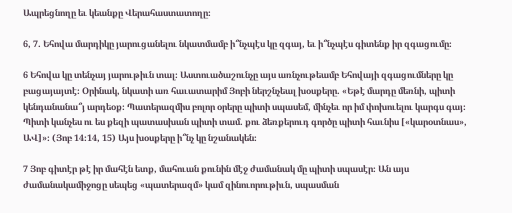Ապրեցնողը եւ կեանքը Վերահաստատողը։

6, 7. Եհովա մարդիկը յարուցանելու նկատմամբ ի՞նչպէս կը զգայ, եւ ի՞նչպէս գիտենք իր զգացումը։

6 Եհովա կը տենչայ յարութիւն տալ։ Աստուածաշունչը այս առնչութեամբ Եհովայի զգացումները կը բացայայտէ։ Օրինակ, նկատի առ հաւատարիմ Յոբի ներշնչեալ խօսքերը. «Եթէ մարդը մեռնի, պիտի կենդանանա՞յ արդեօք։ Պատերազմիս բոլոր օրերը պիտի սպասեմ, մինչեւ որ իմ փոխուելու կարգս գայ։ Պիտի կանչես ու ես քեզի պատասխան պիտի տամ. քու ձեռքերուդ գործը պիտի հաւնիս [«կարօտնաս», ԱՎ]»։ (Յոբ 14։14, 15) Այս խօսքերը ի՞նչ կը նշանակեն։

7 Յոբ գիտէր թէ իր մահէն ետք, մահուան քունին մէջ ժամանակ մը պիտի սպասէր։ Ան այս ժամանակամիջոցը սեպեց «պատերազմ» կամ զինուորութիւն, սպասման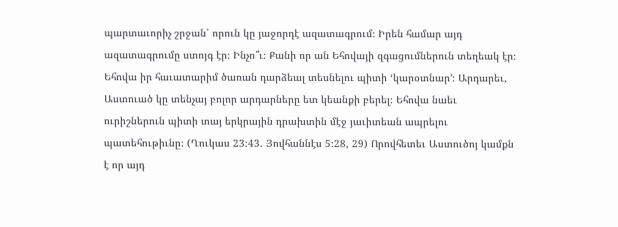պարտաւորիչ շրջան՝ որուն կը յաջորդէ ազատագրում։ Իրեն համար այդ ազատագրումը ստոյգ էր։ Ինչո՞ւ։ Քանի որ ան Եհովայի զգացումներուն տեղեակ էր։ Եհովա իր հաւատարիմ ծառան դարձեալ տեսնելու պիտի ‘կարօտնար’։ Արդարեւ, Աստուած կը տենչայ բոլոր արդարները ետ կեանքի բերել։ Եհովա նաեւ ուրիշներուն պիտի տայ երկրային դրախտին մէջ յաւիտեան ապրելու պատեհութիւնը։ (Ղուկաս 23։43. Յովհաննէս 5։28, 29) Որովհետեւ Աստուծոյ կամքն է որ այդ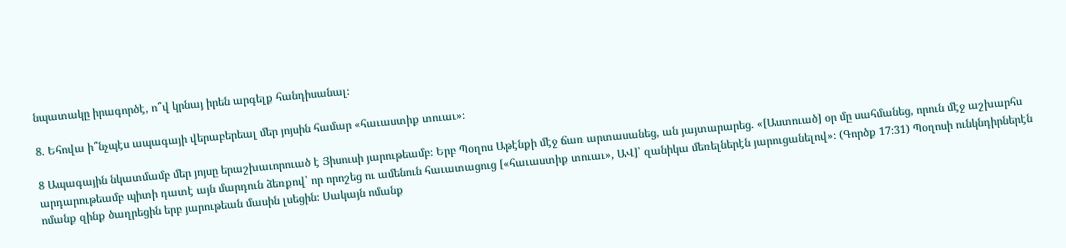նպատակը իրագործէ, ո՞վ կրնայ իրեն արգելք հանդիսանալ։

8. Եհովա ի՞նչպէս ապագայի վերաբերեալ մեր յոյսին համար «հաւաստիք տուաւ»։

8 Ապագային նկատմամբ մեր յոյսը երաշխաւորուած է Յիսուսի յարութեամբ։ Երբ Պօղոս Աթէնքի մէջ ճառ արտասանեց, ան յայտարարեց. «[Աստուած] օր մը սահմանեց, որուն մէջ աշխարհս արդարութեամբ պիտի դատէ այն մարդուն ձեռքով՝ որ որոշեց ու ամենուն հաւատացուց [«հաւաստիք տուաւ», ԱՎ]՝ զանիկա մեռելներէն յարուցանելով»։ (Գործք 17։31) Պօղոսի ունկնդիրներէն ոմանք զինք ծաղրեցին երբ յարութեան մասին լսեցին։ Սակայն ոմանք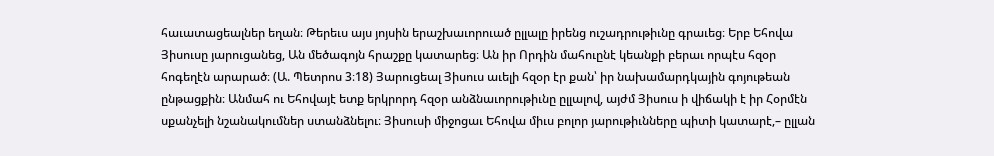հաւատացեալներ եղան։ Թերեւս այս յոյսին երաշխաւորուած ըլլալը իրենց ուշադրութիւնը գրաւեց։ Երբ Եհովա Յիսուսը յարուցանեց, Ան մեծագոյն հրաշքը կատարեց։ Ան իր Որդին մահուընէ կեանքի բերաւ որպէս հզօր հոգեղէն արարած։ (Ա. Պետրոս 3։18) Յարուցեալ Յիսուս աւելի հզօր էր քան՝ իր նախամարդկային գոյութեան ընթացքին։ Անմահ ու Եհովայէ ետք երկրորդ հզօր անձնաւորութիւնը ըլլալով, այժմ Յիսուս ի վիճակի է իր Հօրմէն սքանչելի նշանակումներ ստանձնելու։ Յիսուսի միջոցաւ Եհովա միւս բոլոր յարութիւնները պիտի կատարէ,– ըլլան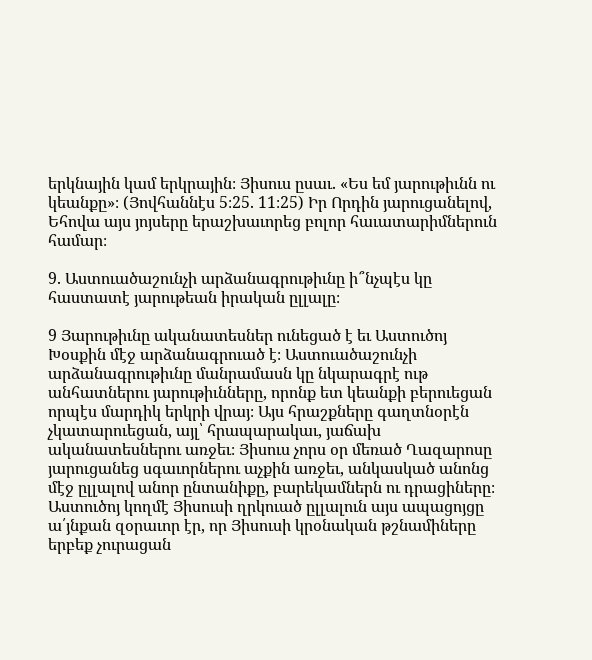երկնային կամ երկրային։ Յիսուս ըսաւ. «Ես եմ յարութիւնն ու կեանքը»։ (Յովհաննէս 5։25. 11։25) Իր Որդին յարուցանելով, Եհովա այս յոյսերը երաշխաւորեց բոլոր հաւատարիմներուն համար։

9. Աստուածաշունչի արձանագրութիւնը ի՞նչպէս կը հաստատէ յարութեան իրական ըլլալը։

9 Յարութիւնը ականատեսներ ունեցած է եւ Աստուծոյ Խօսքին մէջ արձանագրուած է։ Աստուածաշունչի արձանագրութիւնը մանրամասն կը նկարագրէ ութ անհատներու յարութիւնները, որոնք ետ կեանքի բերուեցան որպէս մարդիկ երկրի վրայ։ Այս հրաշքները գաղտնօրէն չկատարուեցան, այլ՝ հրապարակաւ, յաճախ ականատեսներու առջեւ։ Յիսուս չորս օր մեռած Ղազարոսը յարուցանեց սգաւորներու աչքին առջեւ, անկասկած անոնց մէջ ըլլալով անոր ընտանիքը, բարեկամներն ու դրացիները։ Աստուծոյ կողմէ Յիսուսի ղրկուած ըլլալուն այս ապացոյցը ա՛յնքան զօրաւոր էր, որ Յիսուսի կրօնական թշնամիները երբեք չուրացան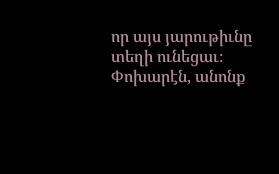որ այս յարութիւնը տեղի ունեցաւ։ Փոխարէն, անոնք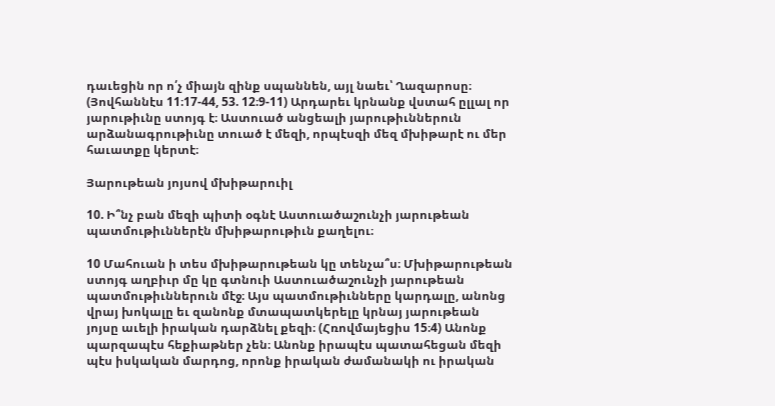դաւեցին որ ո՛չ միայն զինք սպաննեն, այլ նաեւ՝ Ղազարոսը։ (Յովհաննէս 11։17-44, 53. 12։9-11) Արդարեւ կրնանք վստահ ըլլալ որ յարութիւնը ստոյգ է։ Աստուած անցեալի յարութիւններուն արձանագրութիւնը տուած է մեզի, որպէսզի մեզ մխիթարէ ու մեր հաւատքը կերտէ։

Յարութեան յոյսով մխիթարուիլ

10. Ի՞նչ բան մեզի պիտի օգնէ Աստուածաշունչի յարութեան պատմութիւններէն մխիթարութիւն քաղելու։

10 Մահուան ի տես մխիթարութեան կը տենչա՞ս։ Մխիթարութեան ստոյգ աղբիւր մը կը գտնուի Աստուածաշունչի յարութեան պատմութիւններուն մէջ։ Այս պատմութիւնները կարդալը, անոնց վրայ խոկալը եւ զանոնք մտապատկերելը կրնայ յարութեան յոյսը աւելի իրական դարձնել քեզի։ (Հռովմայեցիս 15։4) Անոնք պարզապէս հեքիաթներ չեն։ Անոնք իրապէս պատահեցան մեզի պէս իսկական մարդոց, որոնք իրական ժամանակի ու իրական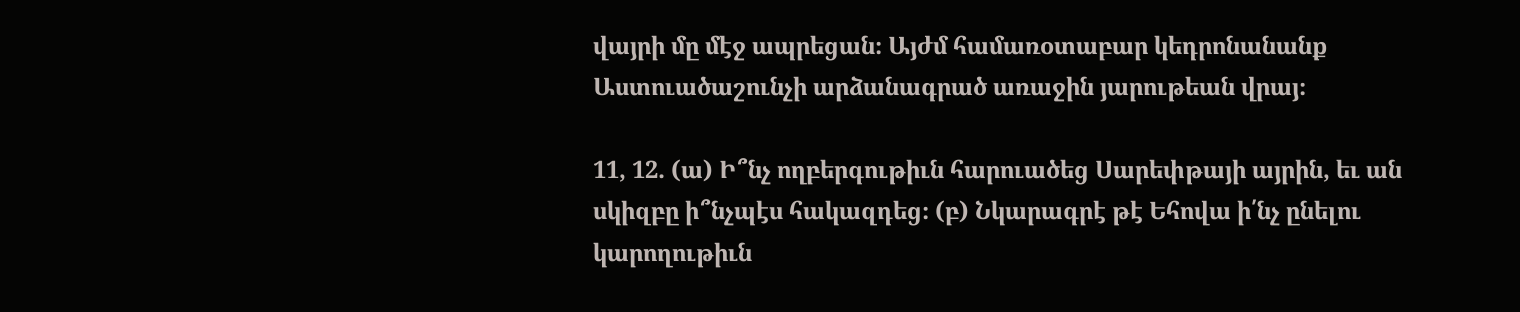վայրի մը մէջ ապրեցան։ Այժմ համառօտաբար կեդրոնանանք Աստուածաշունչի արձանագրած առաջին յարութեան վրայ։

11, 12. (ա) Ի՞նչ ողբերգութիւն հարուածեց Սարեփթայի այրին, եւ ան սկիզբը ի՞նչպէս հակազդեց։ (բ) Նկարագրէ թէ Եհովա ի՛նչ ընելու կարողութիւն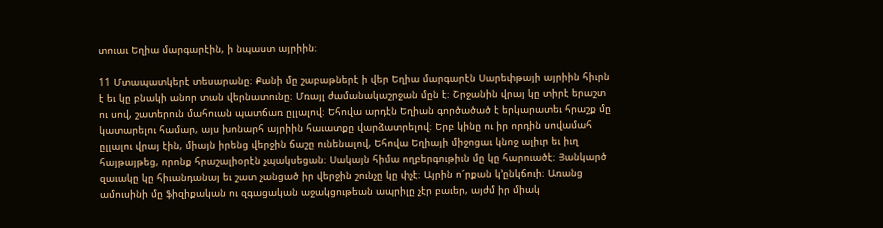տուաւ Եղիա մարգարէին, ի նպաստ այրիին։

11 Մտապատկերէ տեսարանը։ Քանի մը շաբաթներէ ի վեր Եղիա մարգարէն Սարեփթայի այրիին հիւրն է եւ կը բնակի անոր տան վերնատունը։ Մռայլ ժամանակաշրջան մըն է։ Շրջանին վրայ կը տիրէ երաշտ ու սով, շատերուն մահուան պատճառ ըլլալով։ Եհովա արդէն Եղիան գործածած է երկարատեւ հրաշք մը կատարելու համար, այս խոնարհ այրիին հաւատքը վարձատրելով։ Երբ կինը ու իր որդին սովամահ ըլլալու վրայ էին, միայն իրենց վերջին ճաշը ունենալով, Եհովա Եղիայի միջոցաւ կնոջ ալիւր եւ իւղ հայթայթեց, որոնք հրաշալիօրէն չպակսեցան։ Սակայն հիմա ողբերգութիւն մը կը հարուածէ։ Յանկարծ զաւակը կը հիւանդանայ եւ շատ չանցած իր վերջին շունչը կը փչէ։ Այրին ո՜րքան կ’ընկճուի։ Առանց ամուսինի մը ֆիզիքական ու զգացական աջակցութեան ապրիլը չէր բաւեր, այժմ իր միակ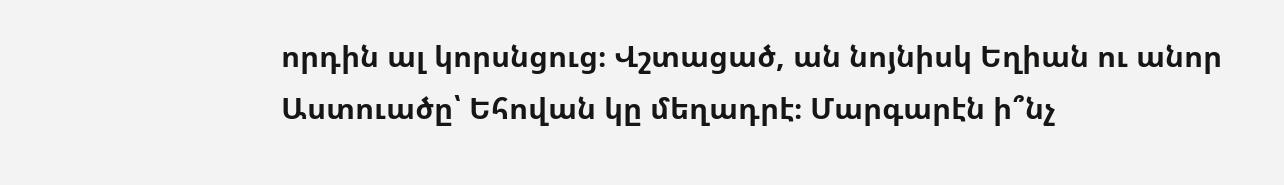որդին ալ կորսնցուց։ Վշտացած, ան նոյնիսկ Եղիան ու անոր Աստուածը՝ Եհովան կը մեղադրէ։ Մարգարէն ի՞նչ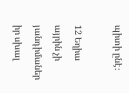պիտի ընէ։

12 Եղիա այրին չի յանդիմաներ իր սխալ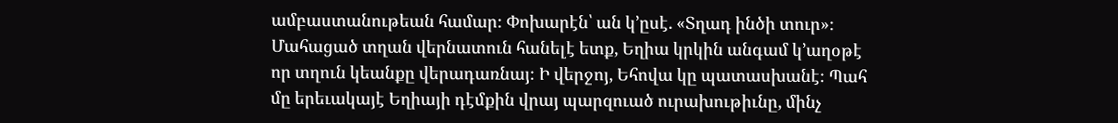ամբաստանութեան համար։ Փոխարէն՝ ան կ’ըսէ. «Տղադ ինծի տուր»։ Մահացած տղան վերնատուն հանելէ ետք, Եղիա կրկին անգամ կ’աղօթէ որ տղուն կեանքը վերադառնայ։ Ի վերջոյ, Եհովա կը պատասխանէ։ Պահ մը երեւակայէ Եղիայի դէմքին վրայ պարզուած ուրախութիւնը, մինչ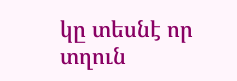կը տեսնէ որ տղուն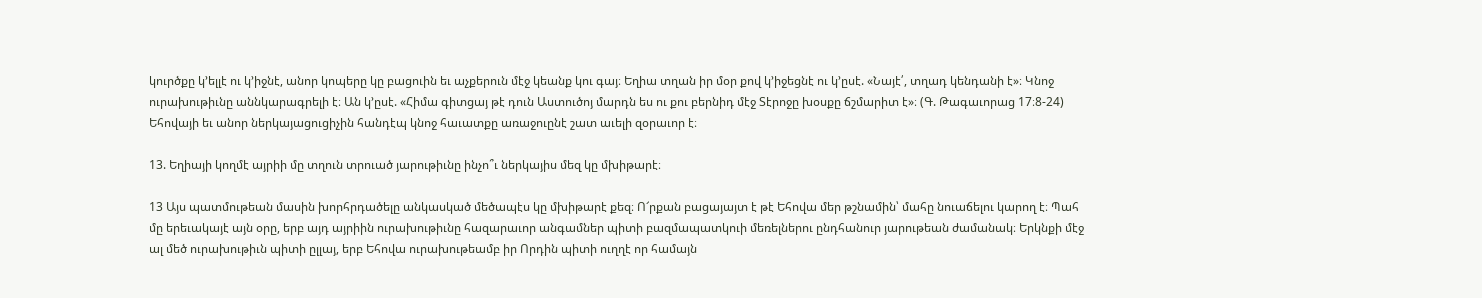կուրծքը կ’ելլէ ու կ’իջնէ, անոր կոպերը կը բացուին եւ աչքերուն մէջ կեանք կու գայ։ Եղիա տղան իր մօր քով կ’իջեցնէ ու կ’ըսէ. «Նայէ՛, տղադ կենդանի է»։ Կնոջ ուրախութիւնը աննկարագրելի է։ Ան կ’ըսէ. «Հիմա գիտցայ թէ դուն Աստուծոյ մարդն ես ու քու բերնիդ մէջ Տէրոջը խօսքը ճշմարիտ է»։ (Գ. Թագաւորաց 17։8-24) Եհովայի եւ անոր ներկայացուցիչին հանդէպ կնոջ հաւատքը առաջուընէ շատ աւելի զօրաւոր է։

13. Եղիայի կողմէ այրիի մը տղուն տրուած յարութիւնը ինչո՞ւ ներկայիս մեզ կը մխիթարէ։

13 Այս պատմութեան մասին խորհրդածելը անկասկած մեծապէս կը մխիթարէ քեզ։ Ո՜րքան բացայայտ է թէ Եհովա մեր թշնամին՝ մահը նուաճելու կարող է։ Պահ մը երեւակայէ այն օրը, երբ այդ այրիին ուրախութիւնը հազարաւոր անգամներ պիտի բազմապատկուի մեռելներու ընդհանուր յարութեան ժամանակ։ Երկնքի մէջ ալ մեծ ուրախութիւն պիտի ըլլայ, երբ Եհովա ուրախութեամբ իր Որդին պիտի ուղղէ որ համայն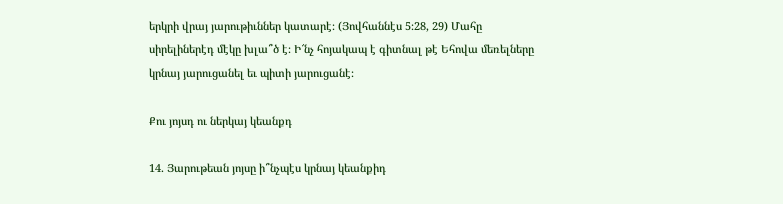երկրի վրայ յարութիւններ կատարէ։ (Յովհաննէս 5։28, 29) Մահը սիրելիներէդ մէկը խլա՞ծ է։ Ի՜նչ հոյակապ է գիտնալ թէ Եհովա մեռելները կրնայ յարուցանել եւ պիտի յարուցանէ։

Քու յոյսդ ու ներկայ կեանքդ

14. Յարութեան յոյսը ի՞նչպէս կրնայ կեանքիդ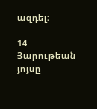ազդել։

14 Յարութեան յոյսը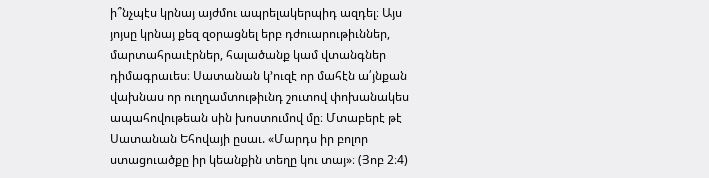ի՞նչպէս կրնայ այժմու ապրելակերպիդ ազդել։ Այս յոյսը կրնայ քեզ զօրացնել երբ դժուարութիւններ, մարտահրաւէրներ, հալածանք կամ վտանգներ դիմագրաւես։ Սատանան կ’ուզէ որ մահէն ա՛յնքան վախնաս որ ուղղամտութիւնդ շուտով փոխանակես ապահովութեան սին խոստումով մը։ Մտաբերէ թէ Սատանան Եհովայի ըսաւ. «Մարդս իր բոլոր ստացուածքը իր կեանքին տեղը կու տայ»։ (Յոբ 2։4)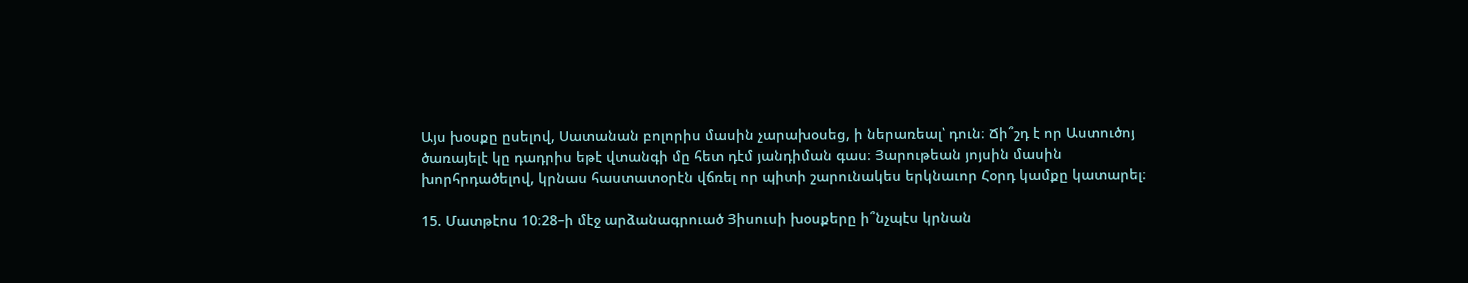Այս խօսքը ըսելով, Սատանան բոլորիս մասին չարախօսեց, ի ներառեալ՝ դուն։ Ճի՞շդ է որ Աստուծոյ ծառայելէ կը դադրիս եթէ վտանգի մը հետ դէմ յանդիման գաս։ Յարութեան յոյսին մասին խորհրդածելով, կրնաս հաստատօրէն վճռել որ պիտի շարունակես երկնաւոր Հօրդ կամքը կատարել։

15. Մատթէոս 10։28–ի մէջ արձանագրուած Յիսուսի խօսքերը ի՞նչպէս կրնան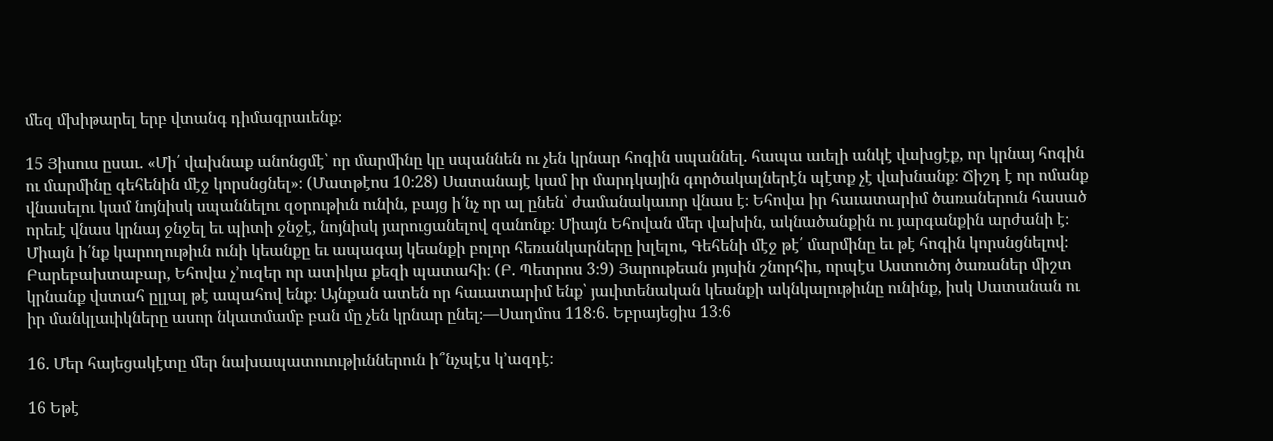մեզ մխիթարել երբ վտանգ դիմագրաւենք։

15 Յիսուս ըսաւ. «Մի՛ վախնաք անոնցմէ՝ որ մարմինը կը սպաննեն ու չեն կրնար հոգին սպաննել. հապա աւելի անկէ վախցէք, որ կրնայ հոգին ու մարմինը գեհենին մէջ կորսնցնել»։ (Մատթէոս 10։28) Սատանայէ կամ իր մարդկային գործակալներէն պէտք չէ վախնանք։ Ճիշդ է որ ոմանք վնասելու կամ նոյնիսկ սպաննելու զօրութիւն ունին, բայց ի՛նչ որ ալ ընեն՝ ժամանակաւոր վնաս է։ Եհովա իր հաւատարիմ ծառաներուն հասած որեւէ վնաս կրնայ ջնջել եւ պիտի ջնջէ, նոյնիսկ յարուցանելով զանոնք։ Միայն Եհովան մեր վախին, ակնածանքին ու յարգանքին արժանի է։ Միայն ի՛նք կարողութիւն ունի կեանքը եւ ապագայ կեանքի բոլոր հեռանկարները խլելու, Գեհենի մէջ թէ՛ մարմինը եւ թէ հոգին կորսնցնելով։ Բարեբախտաբար, Եհովա չ’ուզեր որ ատիկա քեզի պատահի։ (Բ. Պետրոս 3։9) Յարութեան յոյսին շնորհիւ, որպէս Աստուծոյ ծառաներ միշտ կրնանք վստահ ըլլալ թէ ապահով ենք։ Այնքան ատեն որ հաւատարիմ ենք՝ յաւիտենական կեանքի ակնկալութիւնը ունինք, իսկ Սատանան ու իր մանկլաւիկները ասոր նկատմամբ բան մը չեն կրնար ընել։—Սաղմոս 118։6. Եբրայեցիս 13։6

16. Մեր հայեցակէտը մեր նախապատուութիւններուն ի՞նչպէս կ’ազդէ։

16 Եթէ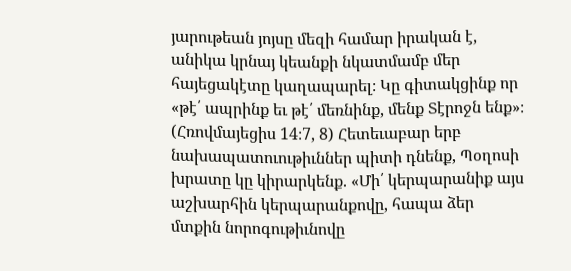յարութեան յոյսը մեզի համար իրական է, անիկա կրնայ կեանքի նկատմամբ մեր հայեցակէտը կաղապարել։ Կը գիտակցինք որ «թէ՛ ապրինք եւ թէ՛ մեռնինք, մենք Տէրոջն ենք»։ (Հռովմայեցիս 14։7, 8) Հետեւաբար երբ նախապատուութիւններ պիտի դնենք, Պօղոսի խրատը կը կիրարկենք. «Մի՛ կերպարանիք այս աշխարհին կերպարանքովը, հապա ձեր մտքին նորոգութիւնովը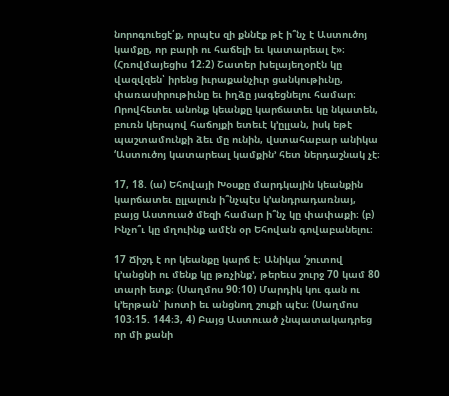նորոգուեցէ՛ք, որպէս զի քննէք թէ ի՞նչ է Աստուծոյ կամքը, որ բարի ու հաճելի եւ կատարեալ է»։ (Հռովմայեցիս 12։2) Շատեր խելայեղօրէն կը վազվզեն՝ իրենց իւրաքանչիւր ցանկութիւնը, փառասիրութիւնը եւ իղձը յագեցնելու համար։ Որովհետեւ անոնք կեանքը կարճատեւ կը նկատեն, բուռն կերպով հաճոյքի ետեւէ կ’ըլլան, իսկ եթէ պաշտամունքի ձեւ մը ունին, վստահաբար անիկա ‘Աստուծոյ կատարեալ կամքին’ հետ ներդաշնակ չէ։

17, 18. (ա) Եհովայի Խօսքը մարդկային կեանքին կարճատեւ ըլլալուն ի՞նչպէս կ’անդրադառնայ, բայց Աստուած մեզի համար ի՞նչ կը փափաքի։ (բ) Ինչո՞ւ կը մղուինք ամէն օր Եհովան գովաբանելու։

17 Ճիշդ է որ կեանքը կարճ է։ Անիկա ‘շուտով կ’անցնի ու մենք կը թռչինք’, թերեւս շուրջ 70 կամ 80 տարի ետք։ (Սաղմոս 90։10) Մարդիկ կու գան ու կ’երթան՝ խոտի եւ անցնող շուքի պէս։ (Սաղմոս 103։15. 144։3, 4) Բայց Աստուած չնպատակադրեց որ մի քանի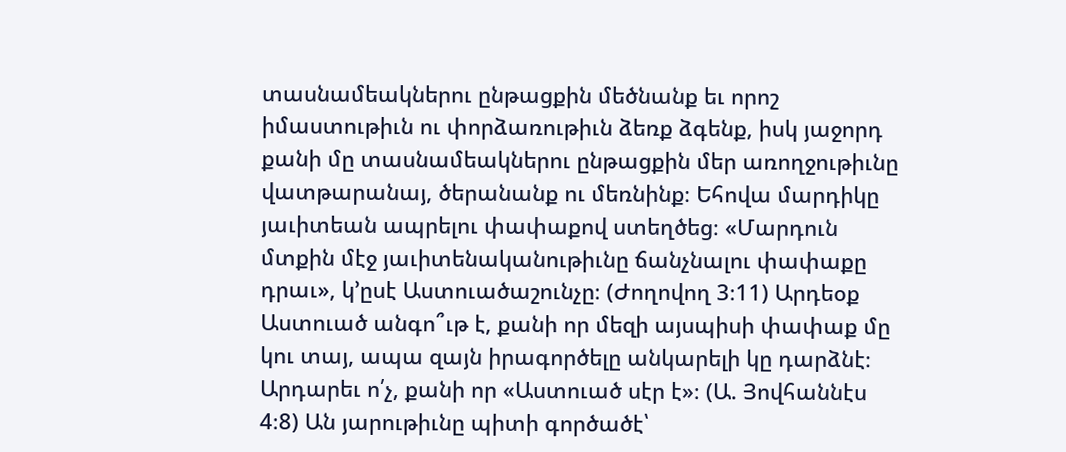տասնամեակներու ընթացքին մեծնանք եւ որոշ իմաստութիւն ու փորձառութիւն ձեռք ձգենք, իսկ յաջորդ քանի մը տասնամեակներու ընթացքին մեր առողջութիւնը վատթարանայ, ծերանանք ու մեռնինք։ Եհովա մարդիկը յաւիտեան ապրելու փափաքով ստեղծեց։ «Մարդուն մտքին մէջ յաւիտենականութիւնը ճանչնալու փափաքը դրաւ», կ’ըսէ Աստուածաշունչը։ (Ժողովող 3։11) Արդեօք Աստուած անգո՞ւթ է, քանի որ մեզի այսպիսի փափաք մը կու տայ, ապա զայն իրագործելը անկարելի կը դարձնէ։ Արդարեւ ո՛չ, քանի որ «Աստուած սէր է»։ (Ա. Յովհաննէս 4։8) Ան յարութիւնը պիտի գործածէ՝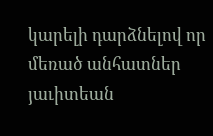կարելի դարձնելով որ մեռած անհատներ յաւիտեան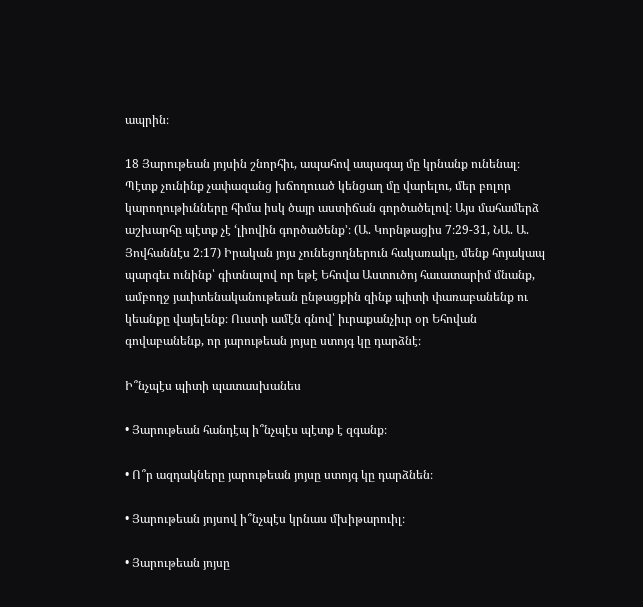ապրին։

18 Յարութեան յոյսին շնորհիւ, ապահով ապագայ մը կրնանք ունենալ։ Պէտք չունինք չափազանց խճողուած կենցաղ մը վարելու, մեր բոլոր կարողութիւնները հիմա իսկ ծայր աստիճան գործածելով։ Այս մահամերձ աշխարհը պէտք չէ ‘լիովին գործածենք’։ (Ա. Կորնթացիս 7։29-31, ՆԱ. Ա. Յովհաննէս 2։17) Իրական յոյս չունեցողներուն հակառակը, մենք հոյակապ պարգեւ ունինք՝ գիտնալով որ եթէ Եհովա Աստուծոյ հաւատարիմ մնանք, ամբողջ յաւիտենականութեան ընթացքին զինք պիտի փառաբանենք ու կեանքը վայելենք։ Ուստի ամէն գնով՝ իւրաքանչիւր օր Եհովան գովաբանենք, որ յարութեան յոյսը ստոյգ կը դարձնէ։

Ի՞նչպէս պիտի պատասխանես

• Յարութեան հանդէպ ի՞նչպէս պէտք է զգանք։

• Ո՞ր ազդակները յարութեան յոյսը ստոյգ կը դարձնեն։

• Յարութեան յոյսով ի՞նչպէս կրնաս մխիթարուիլ։

• Յարութեան յոյսը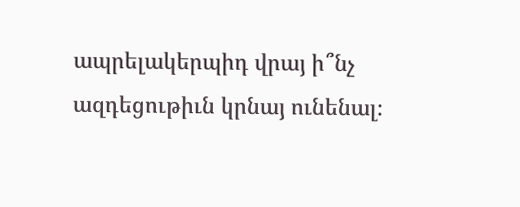ապրելակերպիդ վրայ ի՞նչ ազդեցութիւն կրնայ ունենալ։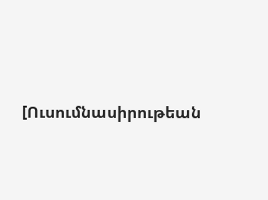[Ուսումնասիրութեան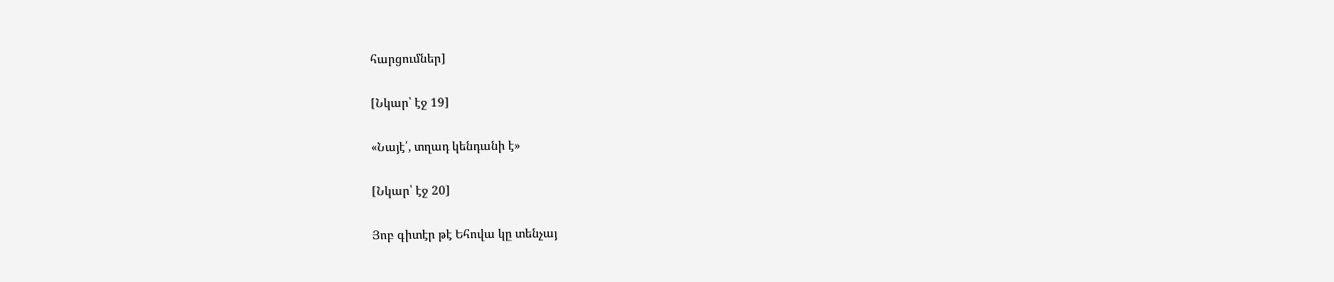հարցումներ]

[Նկար՝ էջ 19]

«Նայէ՛, տղադ կենդանի է»

[Նկար՝ էջ 20]

Յոբ գիտէր թէ Եհովա կը տենչայ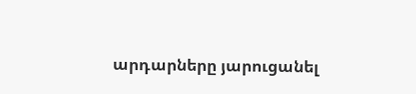արդարները յարուցանել